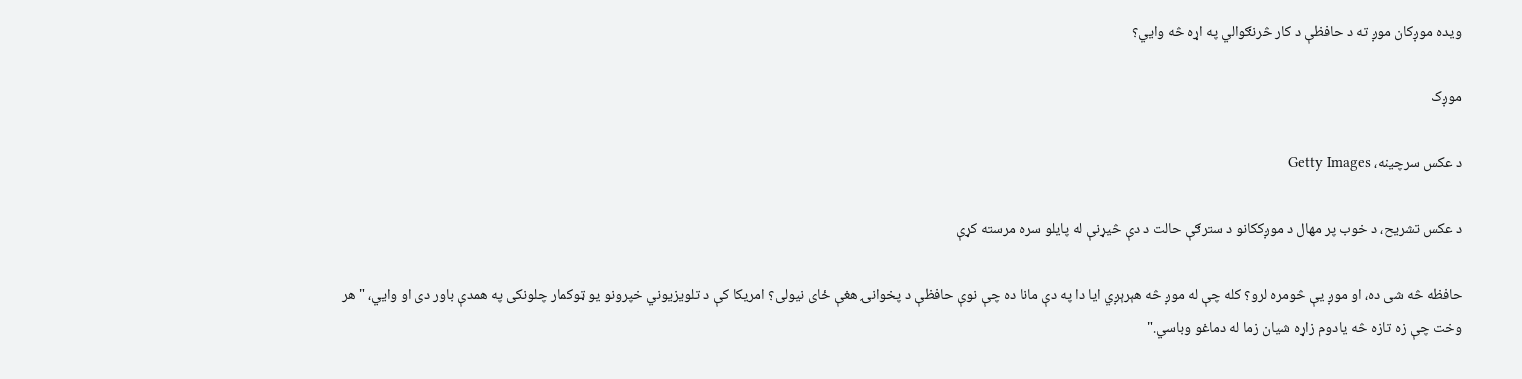ویده موږکان موږ ته د حافظې د کار څرنګوالي په اړه څه وايي؟

موږک

د عکس سرچینه، Getty Images

د عکس تشریح، د خوب پر مهال د موږککانو د سترګې حالت د دې څيړنې له پایلو سره مرسته کړې

حافظه څه شی ده، او موږ یې څومره لرو؟ کله چې له موږ څه هېرېږي ایا دا په دې مانا ده چې نوې حافظې د پخوانۍ هغې ځای نيولی؟ امریکا کې د تلویزیوني خپرونو یو ټوکمار چلونکی په همدې باور دی او وايي، "هر وخت چې زه تازه څه یادوم زاړه شیان زما له دماغو وباسي."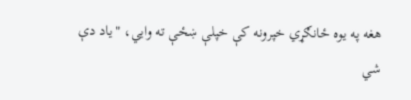هغه په یوه ځانګړي خپرونه کې خپلې ښځې ته وايي، "یاد دې شي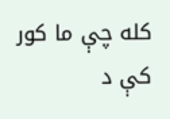کله چې ما کور کې د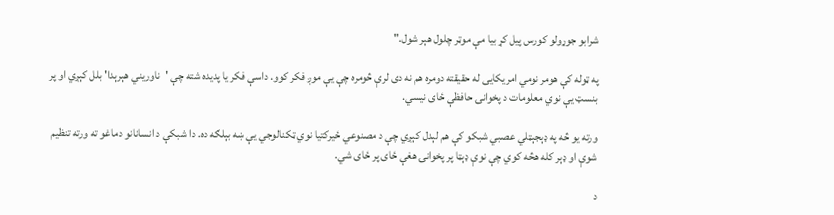شرابو جوړولو کورس پیل کړ بیا مې موټر چلول هېر شول."

په ټوله کې هومر نومي امریکایی له حقیقته دومره هم نه دی لرې څومره چې یې موږ فکر کوو. داسې فکر یا پدیده شته چې 'ناوریني هېرېدا' بلل کېږي او پر بنسټ یې نوي معلومات د پخوانۍ حافظې ځای نیسي.

ورته یو څه په ډېجېټلي عصبي شبکو کې هم لېدل کېږي چې د مصنوعي ځيرکتیا نوي ټکنالوجي یې ښه بېلګه ده. دا شبکې د انسانانو دماغو ته ورته تنظیم شوې او ډېر کله هڅه کوي چې نوې ډېټا پر پخوانۍ هغې ځای پر ځای شي.

د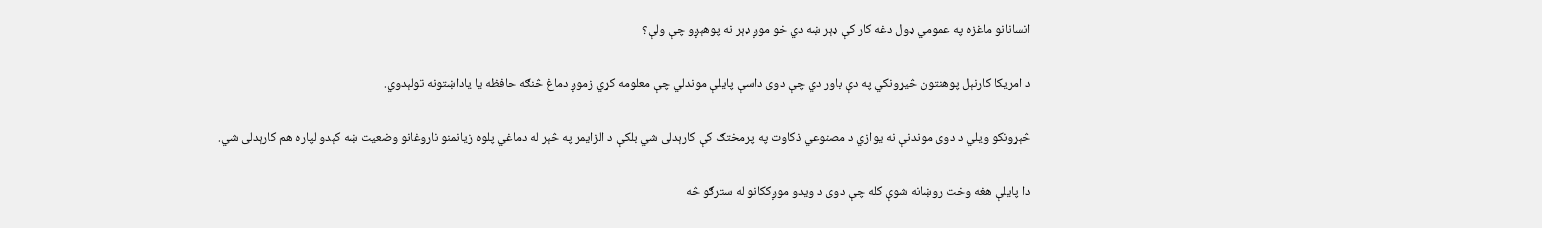انسانانو ماغزه په عمومي ډول دغه کار کې ډېر ښه دي خو موږ ډېر نه پوهېږو چې ولې؟

د امریکا کارنېل پوهنتون څيړونکي په دې باور دي چې دوی داسې پايلې موندلي چې معلومه کړي زموږ دماغ څنګه حافظه یا یاداښتونه تولېدوي.

څېړونکو ویلي د دوی موندنې نه یوازي د مصنوعي ذکاوت په پرمختګ کې کارېدلی شي بلکې د الزایمر په څېر له دماغي پلوه زیانمنو ناروغانو وضعیت ښه کېدو لپاره هم کارېدلی شي.

دا پایلې هغه وخت روښانه شوې کله چې دوی د ويدو موږککانو له سترګو څه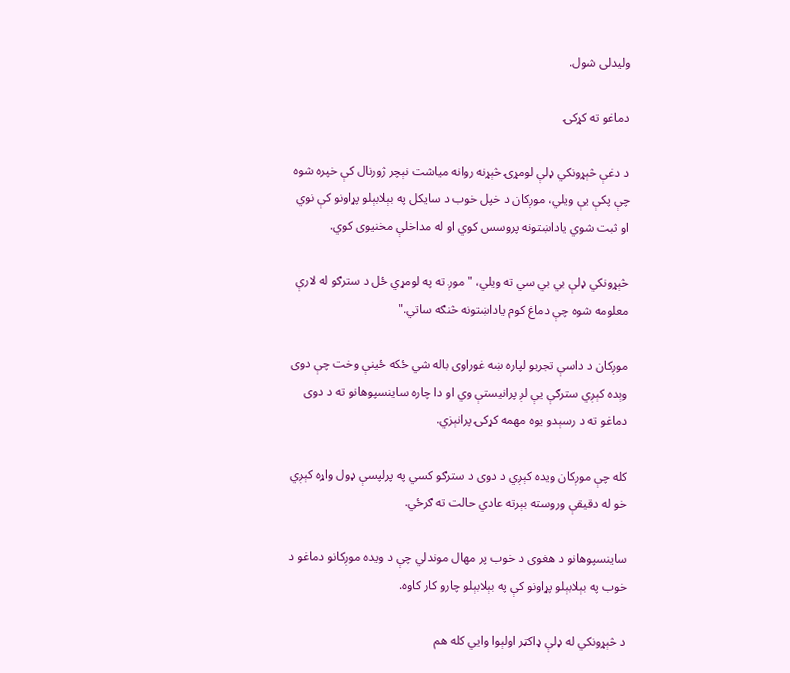ولیدلی شول.

دماغو ته کړکۍ

د دغې څېړونکي ډلې لومړۍ څېړنه روانه میاشت نېچر ژورنال کې خپره شوه چې پکې یې ویلي، موږکان د خپل خوب د سایکل په بېلابېلو پړاونو کې نوي او ثبت شوي یاداښتونه پروسس کوي او له مداخلې مخنیوی کوي.

څېړونکي ډلې بي بي سي ته ویلي، "موږ ته په لومړي ځل د سترګو له لارې معلومه شوه چې دماغ کوم یاداښتونه څنګه ساتي."

موږکان د داسې تجربو لپاره ښه غوراوی باله شي ځکه ځينې وخت چې دوی وېده کېږي سترګې یې لږ پرانيستې وي او دا چاره ساینسپوهانو ته د دوی دماغو ته د رسېدو یوه مهمه کړکۍ پرانېزي.

کله چې موږکان ویده کېږي د دوی د سترګو کسي په پرلپسې ډول واړه کېږي خو له دقیقې وروسته بېرته عادي حالت ته ګرځي.

ساینسپوهانو د هغوی د خوب پر مهال موندلي چې د ویده موږکانو دماغو د خوب په بېلابېلو پړاونو کې په بېلابېلو چارو کار کاوه.

د څېړونکي له ډلې ډاکټر اولېوا وايي کله هم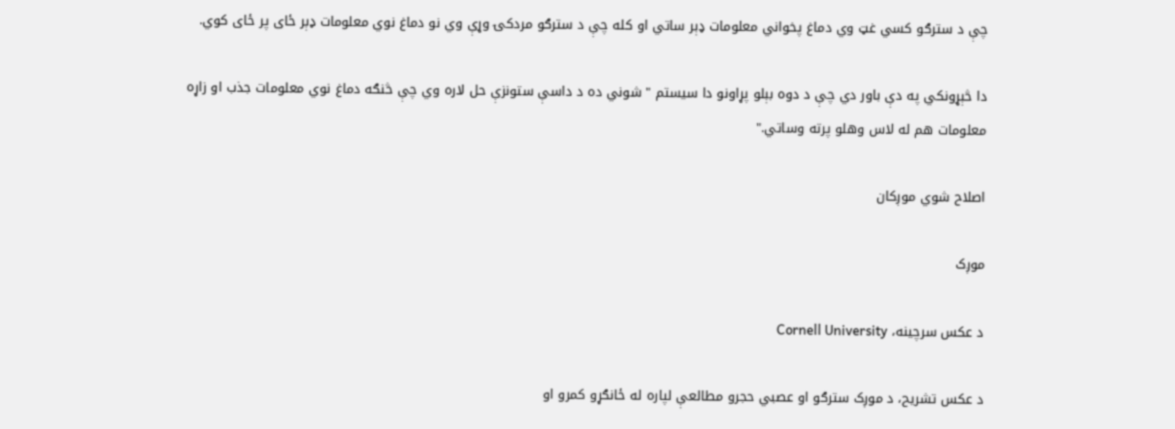چې د سترګو کسي غټ وي دماغ پخواني معلومات ډېر ساتي او کله چې د سترګو مردکۍ وړې وي نو دماغ نوي معلومات ډېر ځای پر ځای کوي.

دا څېړونکي په دې باور دي چې د دوه بېلو پړاونو دا سیستم " شوني ده د داسې ستونزې حل لاره وي چې څنګه دماغ نوي معلومات جذب او زاړه معلومات هم له لاس وهلو پرته وساتي."

اصلاح شوي موږکان

موږک

د عکس سرچینه، Cornell University

د عکس تشریح، د موږک سترګو او عصبي حجرو مطالعې لپاره له ځانګړو کمرو او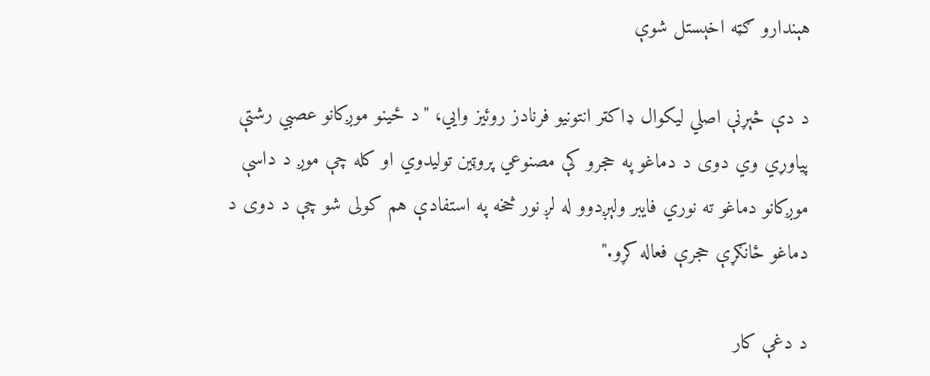هېندارو ګټه اخېستل شوې

د دې څېړنې اصلي لیکوال ډاکټر انتونیو فرنادز روئیز وايي، "د ځينو موږکانو عصبي رشتې پیاوړي وي دوی د دماغو په حجرو کې مصنوعي پروټین تولیدوي او کله چې موږ د داسې موږکانو دماغو ته نوري فایبر ولېږدوو له لږ نور څخه په استفادې هم کولی شو چې د دوی د دماغو ځانګړې حجرې فعاله کړو."

د دغې کار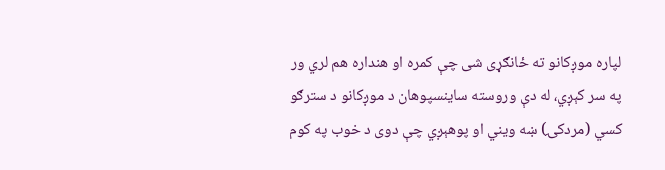لپاره موږکانو ته ځانګړی شی چې کمره او هنداره هم لري ور په سر کېږي، له دې وروسته ساینسپوهان د موږکانو د سترګو کسي (مردکۍ) ښه ویني او پوهېږي چې دوی د خوب په کوم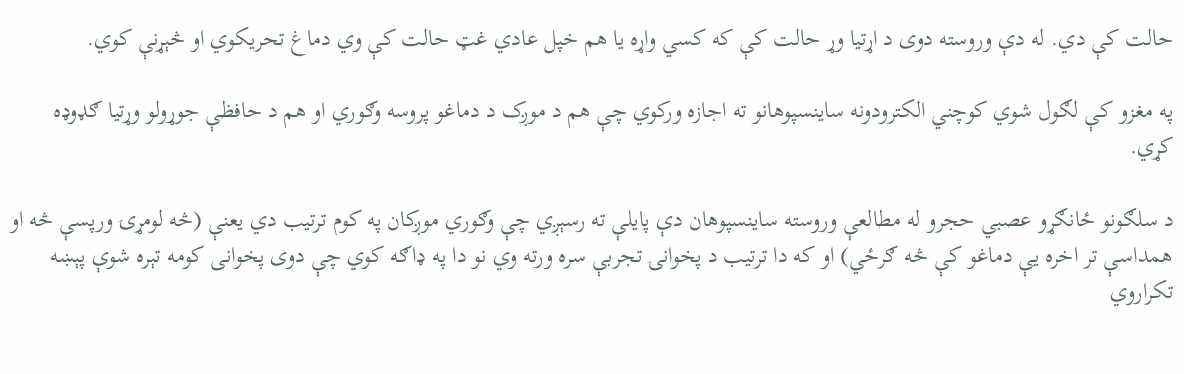حالت کې دي. له دې وروسته دوی د اړتیا وړ حالت کې که کسي واړه یا هم خپل عادي غټ حالت کې وي دماغ تحریکوي او څېړنې کوي.

په مغزو کې لګول شوي کوچني الکترودونه ساینسپوهانو ته اجازه ورکوي چې هم د موږک د دماغو پروسه وګوري او هم د حافظې جوړولو وړتیا ګډوډه کړي.

د سلګونو ځانګړو عصبي حجرو له مطالعې وروسته ساینسپوهان دې پایلې ته رسېږي چې وګوري موږکان په کوم ترتیب دي یعنې (څه لومړۍ ورپسې څه او همداسې تر اخره یې دماغو کې څه ګرځي) او که دا ترتیب د پخوانۍ تجربې سره ورته وي نو دا په ډاګه کوي چې دوی پخوانی کومه تېره شوې پېښه تکراروي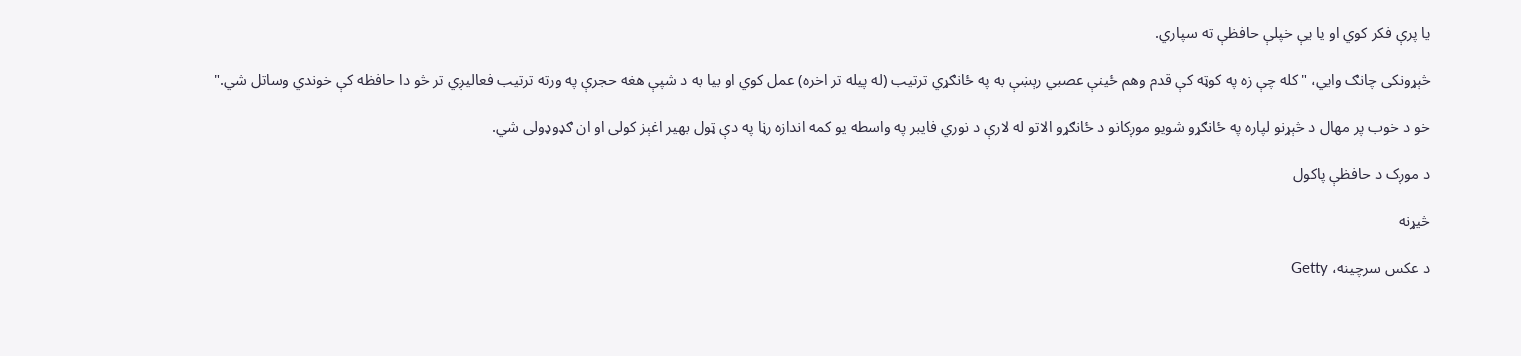یا پرې فکر کوي او یا یې خپلې حافظې ته سپاري.

څېړونکی چانګ وايي، "کله چې زه په کوټه کې قدم وهم ځينې عصبي رېښې به په ځانګړي ترتیب (له پیله تر اخره) عمل کوي او بیا به د شپې هغه حجرې په ورته ترتیب فعالیږي تر څو دا حافظه کې خوندي وساتل شي."

خو د خوب پر مهال د څېړنو لپاره په ځانګړو شویو موږکانو د ځانګړو الاتو له لارې د نوري فایبر په واسطه یو کمه اندازه رڼا په دې ټول بهیر اغېز کولی او ان ګډوډولی شي.

د موږک د حافظې پاکول

څيړنه

د عکس سرچینه، Getty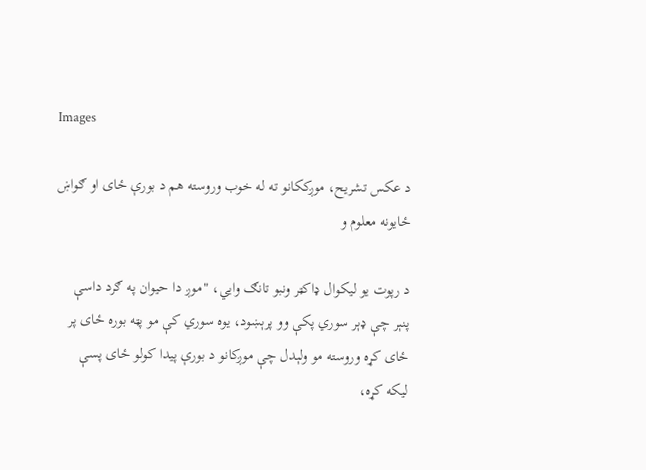Images

د عکس تشریح، موږککانو ته له خوب وروسته هم د بورې ځای او ګواښ ځایونه معلوم و

د رپوت یو لیکوال ډاکټر ونبو تانګ وايي، "موږ دا حیوان په ګرد داسې پنېر چې ډېر سوري پکې وو پرېښود، یوه سوري کې مو پټه بوره ځای پر ځای کړه وروسته مو ولېدل چې موږکانو د بورې پیدا کولو ځای پسې لیکه کړه،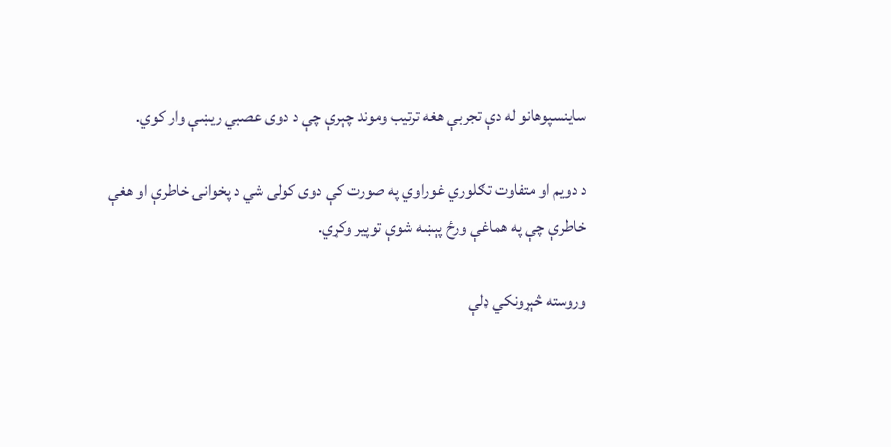ساینسپوهانو له دې تجربې هغه ترتیب وموند چېرې چې د دوی عصبي ریښې وار کوي.

د دویم او متفاوت تګلوري غوراوي په صورت کې دوی کولی شي د پخوانۍ خاطرې او هغې خاطرې چې په هماغې ورځ پېښه شوې توپیر وکړي.

وروسته څېړونکي ډلې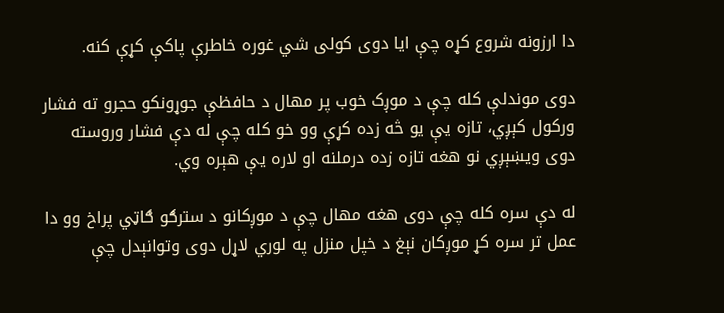دا ارزونه شروع کړه چې ایا دوی کولی شي غوره خاطرې پاکې کړې کنه.

دوی موندلې کله چې د موږک خوب پر مهال د حافظې جوړونکو حجرو ته فشار ورکول کېږي، تازه یې یو څه زده کړې وو خو کله چې له دې فشار وروسته دوی ویښېږي نو هغه تازه زده درملنه او لاره یې هېره وي.

له دې سره کله چې دوی هغه مهال چې د موږکانو د سترګو ګاټي پراخ وو دا عمل تر سره کړ موږکان نېغ د خپل منزل په لوري لاړل دوی وتوانېدل چې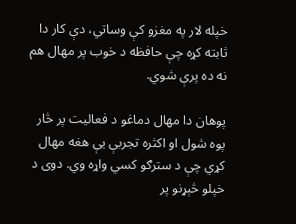خپله لار په مغزو کې وساتي، دې کار دا ثابته کړه چې حافظه د خوب پر مهال هم نه ده پرې شوي.

پوهان دا مهال دماغو د فعالیت پر څار پوه شول او اکثره تجربې یې هغه مهال کړي چې د سترګو کسي واړه وي. دوی د خپلو څېړنو پر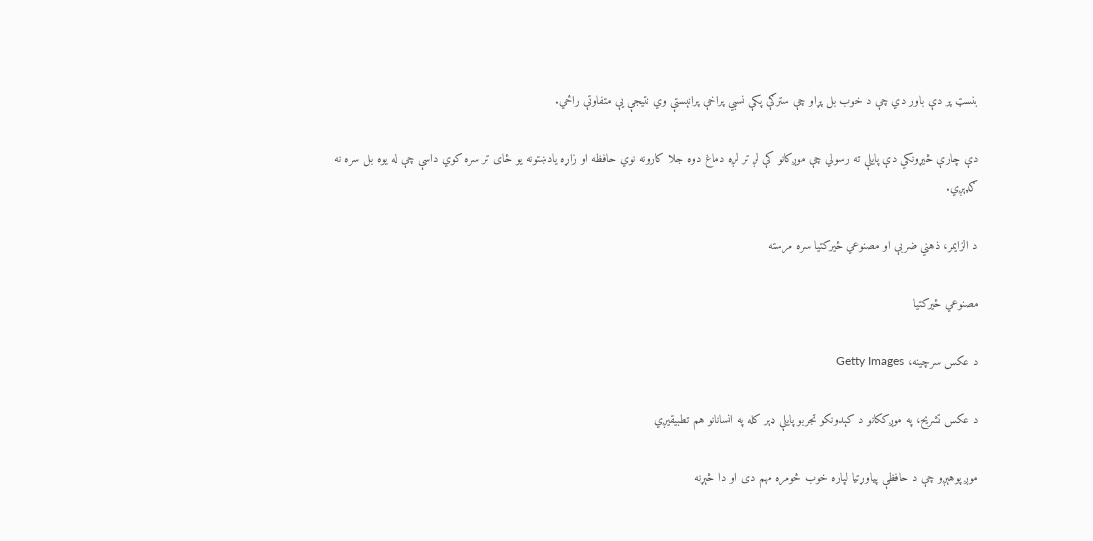بنسټ پر دې باور دي چې د خوب بل پړاو چې سترګې پکې نسبي پراخې پرانېستې وي نتیجې یې متفاوتې راځي.

دې چارې څيړونکي دې پایلې ته رسولي چې موږکانو کې لږ تر لږه دماغ دوه جلا کارونه نوي حافظه او زاړه یادښتونه یو ځای تر سره کوي داسې چې له یوه بل سره نه ګډېږي.

د الزایمر، ذهني ضربې او مصنوعي ځیرکتیا سره مرسته

مصنوعي ځیرکتیا

د عکس سرچینه، Getty Images

د عکس تشریح، په موږککانو د کېدونکو تجربو پایلې ډېر کله په انسانانو هم تطبیقیږي

موږ پوهېږو چې د حافظې پیاوړتیا لپاره خوب څومره مهم دی او دا څېړنه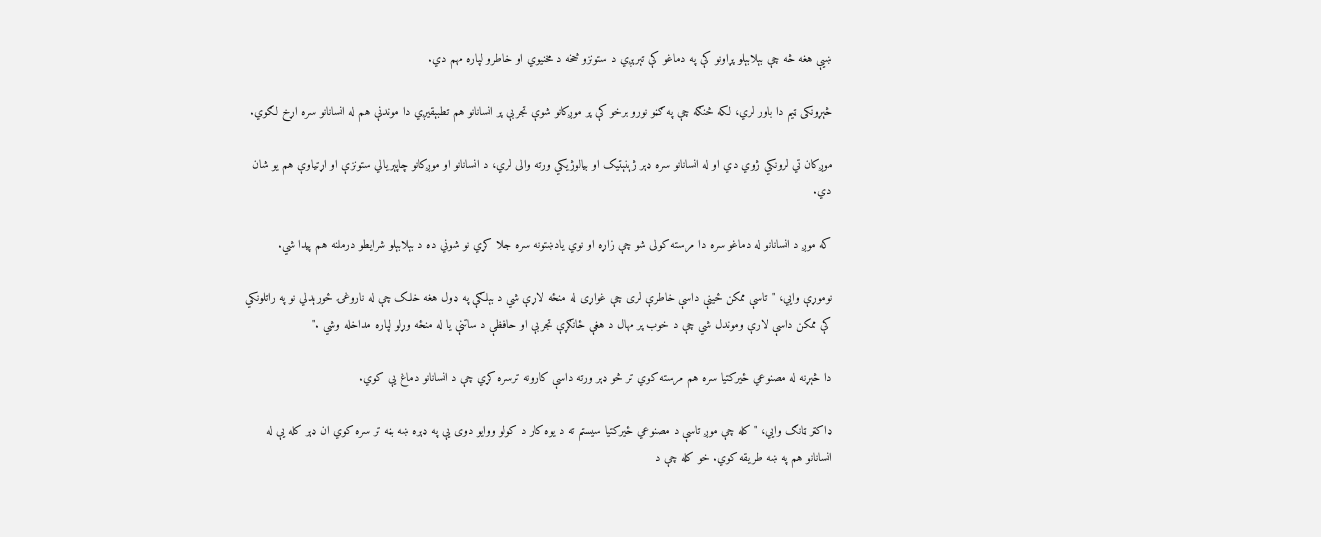ښیې هغه څه چې بېلابېلو پړاونو کې په دماغو کې تېرېږي د ستونزو څخه د مخنیوي او خاطرو لپاره مهم دي.

څېړونکی ټيم دا باور لري، لکه څنګه چې په ګڼو نورو برخو کې پر موږکانو شوې تجربې پر انسانانو هم تطبېقیږي دا موندنې هم له انسانانو سره اړخ لګوي.

موږکان تي لرونکي ژوي دي او له انسانانو سره ډېر ژېنېتیک او بیالوژیکي ورته والی لري، د انسانانو او موږکانو چاپېریالي ستونزې او اړتیاوې هم یو شان دي.

که موږ د انسانانو له دماغو سره دا مرسته کولی شو چې زاړه او نوي یادښتونه سره جلا کړي نو شوني ده د بېلابېلو شرایطو درملنه هم پیدا شي.

نوموړې وايي، "تاسې ممکن ځينې داسې خاطرې لری چې غواړی له منځه لاړې شي د بېلګې په ډول هغه خلک چې له ناروغۍ ځورېدلي نو په راتلونکي کې ممکن داسې لارې وموندل شي چې د خوب پر مهال د هغې ځانګړې تجربې او حافظې د ساتنې یا له منځه وړلو لپاره مداخله وشي ."

دا څېړنه له مصنوعي ځيرکتیا سره هم مرسته کوي تر څو ډېر ورته داسې کارونه ترسره کړي چې د انسانانو دماغ یې کوي.

ډاکټر ټانګ وايي، "کله چې موږ تاسې د مصنوعي ځيرکتیا سیستم ته د یوه کار د کولو ووایو دوی یې په ډېره ښه بڼه تر سره کوي ان ډېر کله یې له انسانانو هم په ښه طریقه کوي. خو کله چې د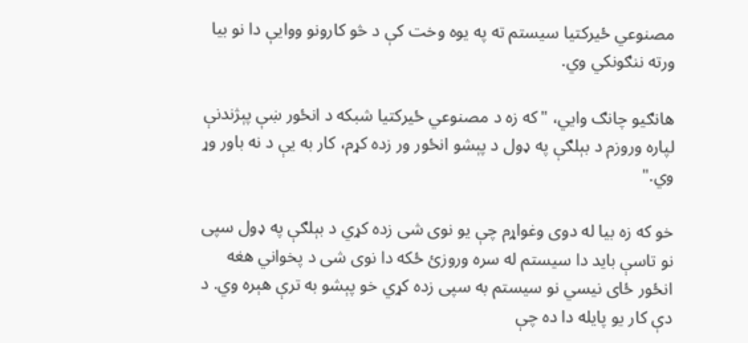مصنوعي ځيرکتیا سیستم ته په یوه وخت کې د څو کارونو ووایې دا نو بیا ورته ننګونکي وي.

هانګیو چانګ وايي، "که زه د مصنوعي ځيرکتیا شبکه د انځور ښې پېژندنې لپاره وروزم د بېلګې په ډول د پېشو انځور ور زده کړم، کار به یې د نه باور وړ وي."

خو که زه بیا له دوی وغواړم چې یو نوی شی زده کړي د بېلګې په ډول سپی نو تاسې باید دا سیستم له سره وروزئ ځکه دا نوی شی د پخواني هغه انځور ځای نيسي نو سیستم به سپی زده کړي خو پېشو به ترې هېره وي. د دې کار یو پایله دا ده چې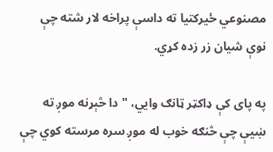مصنوعي ځیرکتیا ته داسې پراخه لار شته چې نوې شیان زر زده کړي.

په پای کې ډاکټر ټانګ وايي، "دا څېړنه موږ ته ښیې چې څنګه خوب له موږ سره مرسته کوي چې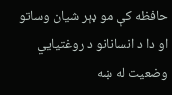حافظه کې مو ډېر شیان وساتو او دا د انسانانو د روغتیايي وضعیت له ښه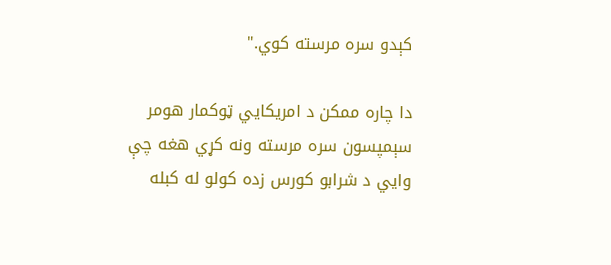کېدو سره مرسته کوي."

دا چاره ممکن د امریکايي ټوکمار هومر سېمپسون سره مرسته ونه کړي هغه چې وايي د شرابو کورس زده کولو له کبله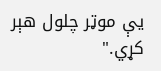یې موټر چلول هېر کړي."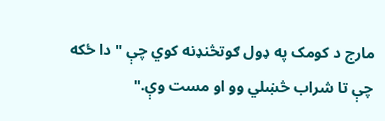مارج د کومک په ډول ګوتڅنډنه کوي چې " دا ځکه چې تا شراب څښلي وو او مست وې."